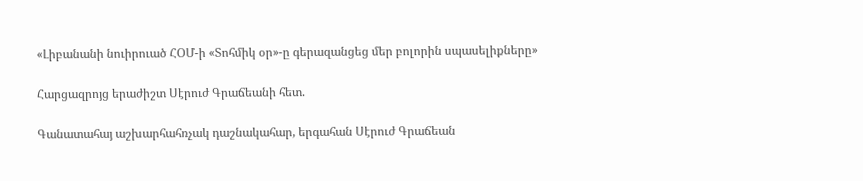«Լիբանանի նուիրուած ՀՕՄ-ի «Տոհմիկ օր»-ը գերազանցեց մեր բոլորին սպասելիքները»

Հարցազրոյց երաժիշտ Սէրուժ Գրաճեանի հետ.

Գանատահայ աշխարհահռչակ դաշնակահար, երգահան Սէրուժ Գրաճեան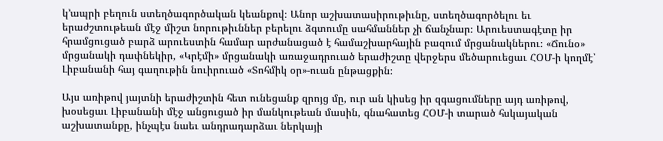կ’ապրի բեղուն ստեղծագործական կեանքով։ Անոր աշխատասիրութիւնը, ստեղծագործելու եւ երաժշտութեան մէջ միշտ նորութիւններ բերելու ձգտումը սահմաններ չի ճանչնար։ Արուեստագէտը իր հրամցուցած բարձ արուեստին համար արժանացած է համաշխարհային բազում մրցանակներու։ «Ճունօ» մրցանակի դափնեկիր, «Կրէմի» մրցանակի առաջադրուած երաժիշտը վերջերս մեծարուեցաւ ՀՕՄ-ի կողմէ՝ Լիբանանի հայ գաղութին նուիրուած «Տոհմիկ օր»-ուան ընթացքին։

Այս առիթով յայտնի երաժիշտին հետ ունեցանք զրոյց մը, ուր ան կիսեց իր զգացումները այդ առիթով, խօսեցաւ Լիբանանի մէջ անցուցած իր մանկութեան մասին, գնահատեց ՀՕՄ-ի տարած հսկայական աշխատանքը, ինչպէս նաեւ անդրադարձաւ ներկայի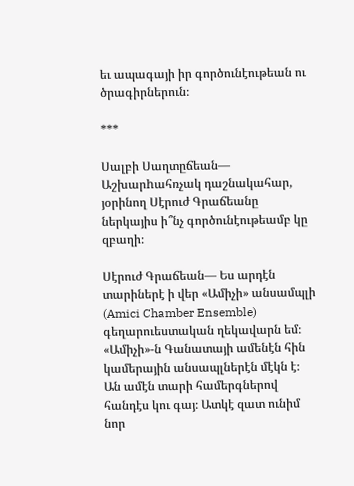եւ ապագայի իր գործունէութեան ու ծրագիրներուն։

***

Սալբի Սաղտըճեան— Աշխարhահռչակ դաշնակահար, յօրինող Սէրուժ Գրաճեանը ներկայիս ի՞նչ գործունէութեամբ կը զբաղի։

Սէրուժ Գրաճեան— Ես արդէն տարիներէ ի վեր «Ամիչի» անսամպլի (Amici Chamber Ensemble) գեղարուեստական ղեկավարն եմ։ «Ամիչի»-ն Գանատայի ամենէն հին կամերային անսապլներէն մէկն է։ Ան ամէն տարի համերգներով հանդէս կու գայ։ Ատկէ զատ ունիմ նոր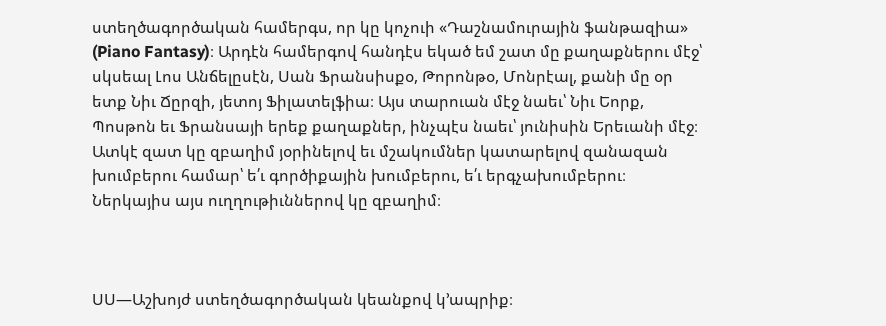ստեղծագործական համերգս, որ կը կոչուի «Դաշնամուրային ֆանթազիա» (Piano Fantasy)։ Արդէն համերգով հանդէս եկած եմ շատ մը քաղաքներու մէջ՝ սկսեալ Լոս Անճելըսէն, Սան Ֆրանսիսքօ, Թորոնթօ, Մոնրէալ, քանի մը օր ետք Նիւ Ճըրզի, յետոյ Ֆիլատելֆիա։ Այս տարուան մէջ նաեւ՝ Նիւ Եորք, Պոսթոն եւ Ֆրանսայի երեք քաղաքներ, ինչպէս նաեւ՝ յունիսին Երեւանի մէջ։ Ատկէ զատ կը զբաղիմ յօրինելով եւ մշակումներ կատարելով զանազան խումբերու համար՝ ե՛ւ գործիքային խումբերու, ե՛ւ երգչախումբերու։ Ներկայիս այս ուղղութիւններով կը զբաղիմ։



ՍՍ—Աշխոյժ ստեղծագործական կեանքով կ’ապրիք։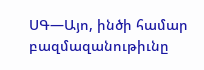ՍԳ—Այո, ինծի համար բազմազանութիւնը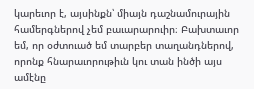կարեւոր է, այսինքն՝ միայն դաշնամուրային համերգներով չեմ բաւարարուիր։ Բախտաւոր եմ, որ օժտուած եմ տարբեր տաղանդներով, որոնք հնարաւորութիւն կու տան ինծի այս ամէնը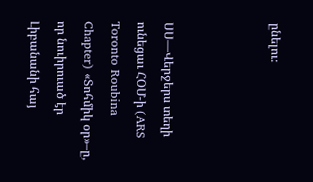ընելու։



ՍՍ—Վերջերս տեղի ունեցաւ ՀՕՄ-ի (ARS Toronto Roubina Chapter) «Տոհմիկ օր»–ը, որ նուիրուած էր Լիբանանի հայ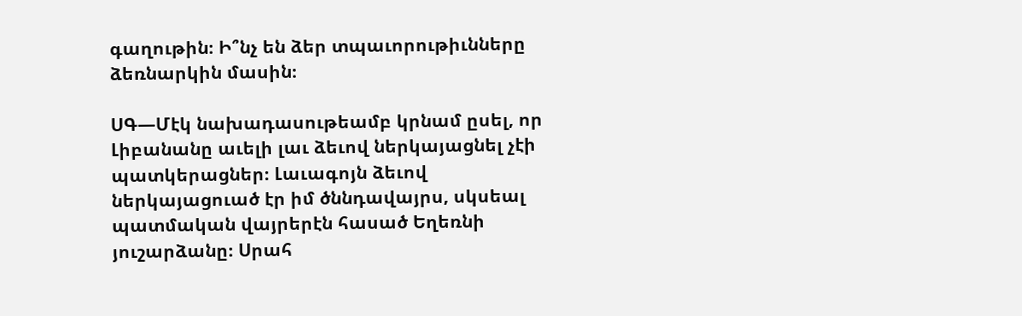գաղութին։ Ի՞նչ են ձեր տպաւորութիւնները ձեռնարկին մասին։

ՍԳ—Մէկ նախադասութեամբ կրնամ ըսել, որ Լիբանանը աւելի լաւ ձեւով ներկայացնել չէի պատկերացներ։ Լաւագոյն ձեւով ներկայացուած էր իմ ծննդավայրս, սկսեալ պատմական վայրերէն հասած Եղեռնի յուշարձանը։ Սրահ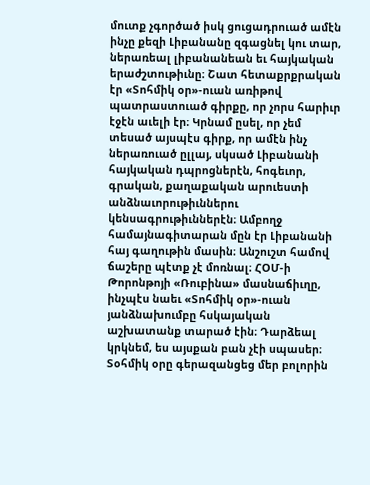մուտք չգործած իսկ ցուցադրուած ամէն ինչը քեզի Լիբանանը զգացնել կու տար, ներառեալ լիբանանեան եւ հայկական երաժշտութիւնը։ Շատ հետաքրքրական էր «Տոհմիկ օր»-ուան առիթով պատրաստուած գիրքը, որ չորս հարիւր էջէն աւելի էր։ Կրնամ ըսել, որ չեմ տեսած այսպէս գիրք, որ ամէն ինչ ներառուած ըլլայ, սկսած Լիբանանի հայկական դպրոցներէն, հոգեւոր, գրական, քաղաքական արուեստի անձնաւորութիւններու կենսագրութիւններէն։ Ամբողջ համայնագիտարան մըն էր Լիբանանի հայ գաղութին մասին։ Անշուշտ համով ճաշերը պէտք չէ մոռնալ։ ՀՕՄ-ի Թորոնթոյի «Ռուբինա» մասնաճիւղը, ինչպէս նաեւ «Տոհմիկ օր»-ուան յանձնախումբը հսկայական աշխատանք տարած էին։ Դարձեալ կրկնեմ, ես այսքան բան չէի սպասեր։ Տօհմիկ օրը գերազանցեց մեր բոլորին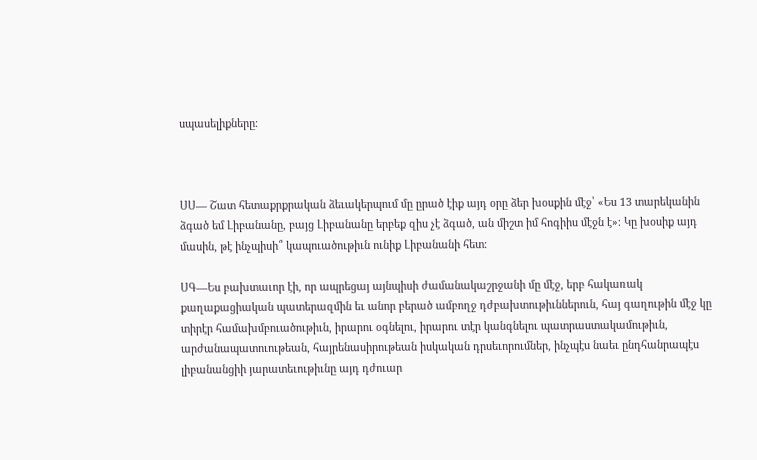սպասելիքները։



ՍՍ— Շատ հետաքրքրական ձեւակերպում մը ըրած էիք այդ օրը ձեր խօսքին մէջ՝ «Ես 13 տարեկանին ձգած եմ Լիբանանը, բայց Լիբանանը երբեք զիս չէ ձգած, ան միշտ իմ հոգիիս մէջն է»։ Կը խօսիք այդ մասին, թէ ինչպիսի՞ կապուածութիւն ունիք Լիբանանի հետ։

ՍԳ—Ես բախտաւոր էի, որ ապրեցայ այնպիսի ժամանակաշրջանի մը մէջ, երբ հակառակ քաղաքացիական պատերազմին եւ անոր բերած ամբողջ դժբախտութիւններուն, հայ գաղութին մէջ կը տիրէր համախմբուածութիւն, իրարու օգնելու, իրարու տէր կանգնելու պատրաստակամութիւն, արժանապատուութեան, հայրենասիրութեան իսկական դրսեւորումներ, ինչպէս նաեւ ընդհանրապէս լիբանանցիի յարատեւութիւնը այդ դժուար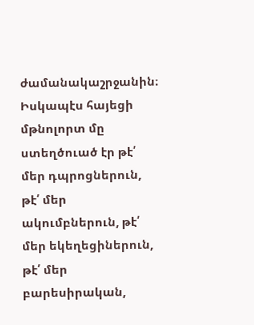ժամանակաշրջանին։ Իսկապէս հայեցի մթնոլորտ մը ստեղծուած էր թէ՛ մեր դպրոցներուն, թէ՛ մեր ակումբներուն, թէ՛ մեր եկեղեցիներուն, թէ՛ մեր բարեսիրական,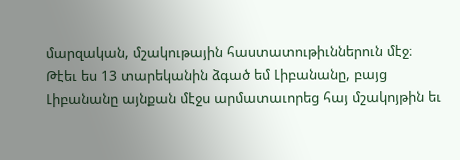մարզական, մշակութային հաստատութիւններուն մէջ։ Թէեւ ես 13 տարեկանին ձգած եմ Լիբանանը, բայց Լիբանանը այնքան մէջս արմատաւորեց հայ մշակոյթին եւ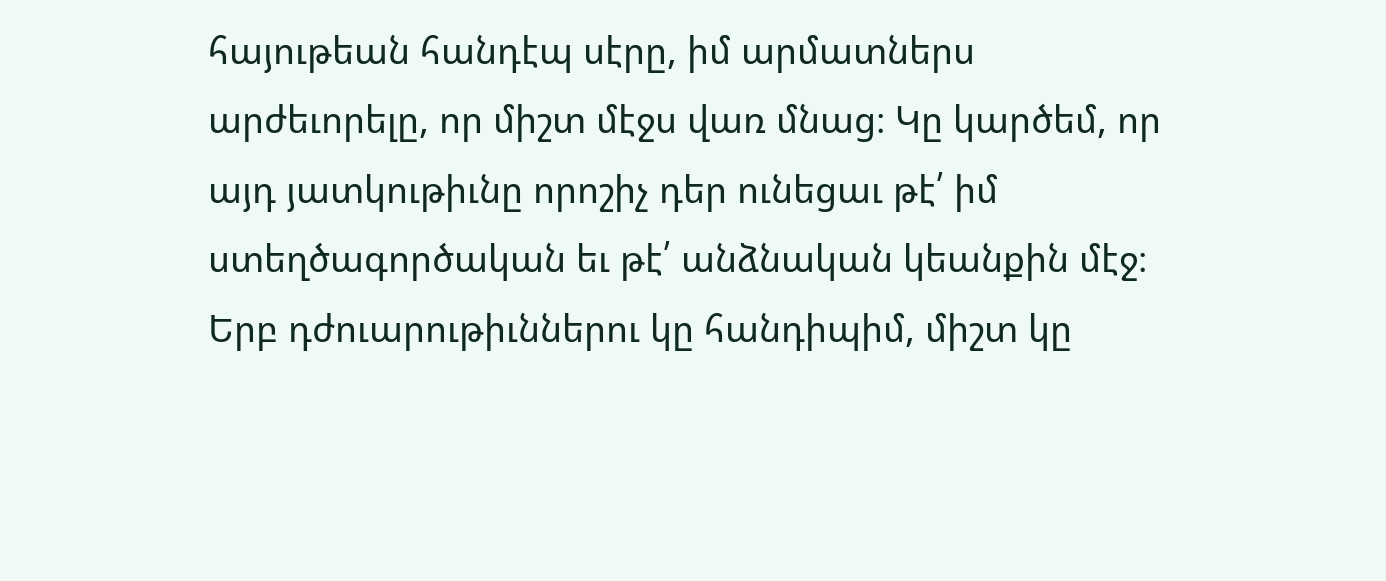հայութեան հանդէպ սէրը, իմ արմատներս արժեւորելը, որ միշտ մէջս վառ մնաց։ Կը կարծեմ, որ այդ յատկութիւնը որոշիչ դեր ունեցաւ թէ՛ իմ ստեղծագործական եւ թէ՛ անձնական կեանքին մէջ։ Երբ դժուարութիւններու կը հանդիպիմ, միշտ կը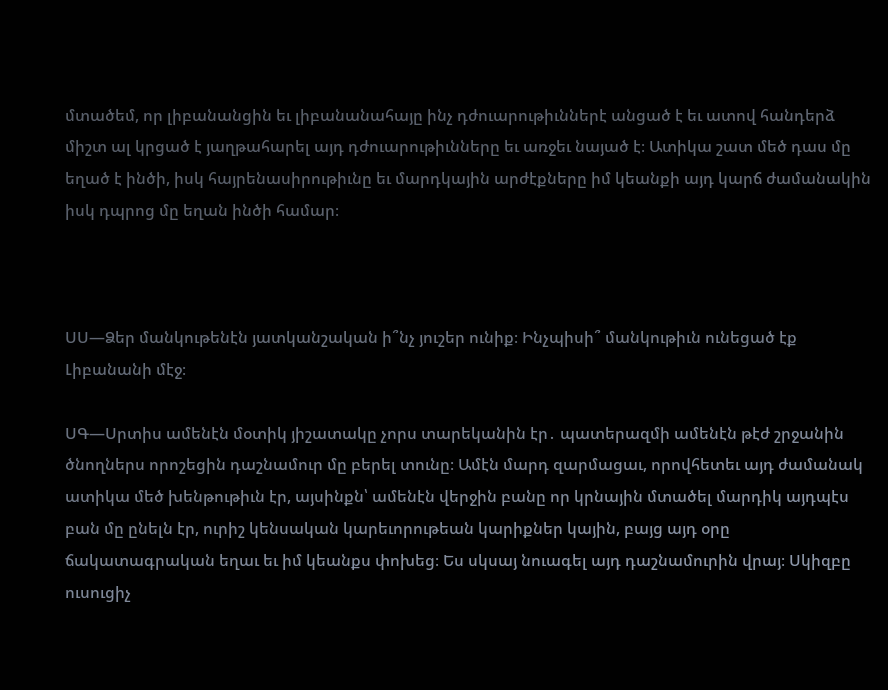մտածեմ, որ լիբանանցին եւ լիբանանահայը ինչ դժուարութիւններէ անցած է եւ ատով հանդերձ միշտ ալ կրցած է յաղթահարել այդ դժուարութիւնները եւ առջեւ նայած է։ Ատիկա շատ մեծ դաս մը եղած է ինծի, իսկ հայրենասիրութիւնը եւ մարդկային արժէքները իմ կեանքի այդ կարճ ժամանակին իսկ դպրոց մը եղան ինծի համար։



ՍՍ—Ձեր մանկութենէն յատկանշական ի՞նչ յուշեր ունիք։ Ինչպիսի՞ մանկութիւն ունեցած էք Լիբանանի մէջ։

ՍԳ—Սրտիս ամենէն մօտիկ յիշատակը չորս տարեկանին էր․ պատերազմի ամենէն թէժ շրջանին ծնողներս որոշեցին դաշնամուր մը բերել տունը։ Ամէն մարդ զարմացաւ, որովհետեւ այդ ժամանակ ատիկա մեծ խենթութիւն էր, այսինքն՝ ամենէն վերջին բանը որ կրնային մտածել մարդիկ այդպէս բան մը ընելն էր, ուրիշ կենսական կարեւորութեան կարիքներ կային, բայց այդ օրը ճակատագրական եղաւ եւ իմ կեանքս փոխեց։ Ես սկսայ նուագել այդ դաշնամուրին վրայ։ Սկիզբը ուսուցիչ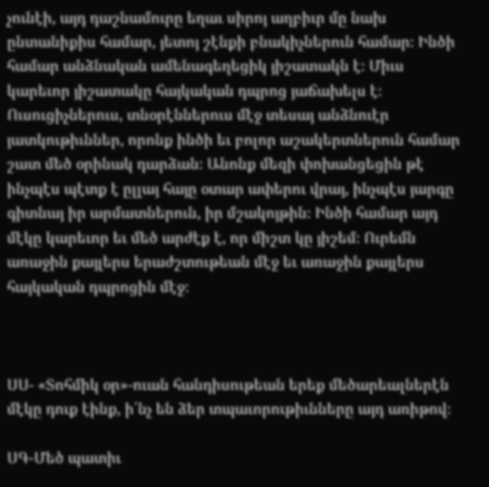չունէի, այդ դաշնամուրը եղաւ սիրոյ աղբիւր մը նախ ընտանիքիս համար, յետոյ շէնքի բնակիչներուն համար։ Ինծի համար անձնական ամենագեղեցիկ յիշատակն է։ Միւս կարեւոր յիշատակը հայկական դպրոց յաճախելս է։ Ուսուցիչներուս, տնօրէններուս մէջ տեսայ անձնուէր յատկութիւններ, որոնք ինծի եւ բոլոր աշակերտներուն համար շատ մեծ օրինակ դարձան։ Անոնք մեզի փոխանցեցին թէ ինչպէս պէտք է ըլլայ հայը օտար ափերու վրայ, ինչպէս յարգը գիտնայ իր արմատներուն, իր մշակոյթին։ Ինծի համար այդ մէկը կարեւոր եւ մեծ արժէք է, որ միշտ կը յիշեմ։ Ուրեմն առաջին քայլերս երաժշտութեան մէջ եւ առաջին քայլերս հայկական դպրոցին մէջ։



ՍՍ- «Տոհմիկ օր»-ուան հանդիսութեան երեք մեծարեալներէն մէկը դուք էինք, ի՛նչ են ձեր տպաւորութիւնները այդ առիթով։

ՍԳ-Մեծ պատիւ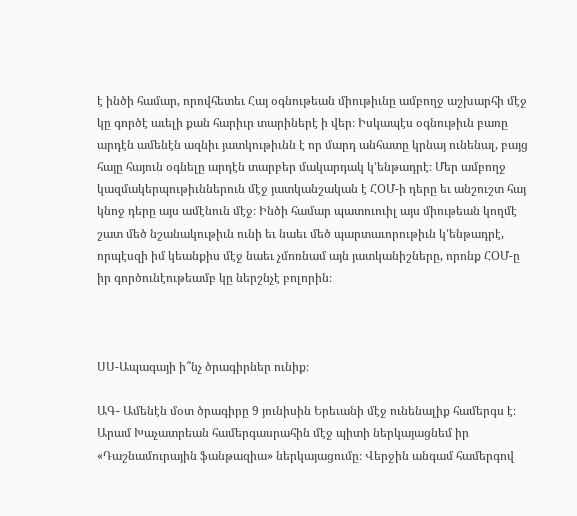է ինծի համար, որովհետեւ Հայ օգնութեան միութիւնը ամբողջ աշխարհի մէջ կը գործէ աւելի քան հարիւր տարիներէ ի վեր։ Իսկապէս օգնութիւն բառը արդէն ամենէն ազնիւ յատկութիւնն է որ մարդ անհատը կրնայ ունենալ, բայց հայը հայուն օգնելը արդէն տարբեր մակարդակ կ’ենթադրէ։ Մեր ամբողջ կազմակերպութիւններուն մէջ յատկանշական է ՀՕՄ-ի դերը եւ անշուշտ հայ կնոջ դերը այս ամէնուն մէջ։ Ինծի համար պատուուիլ այս միութեան կողմէ շատ մեծ նշանակութիւն ունի եւ նաեւ մեծ պարտաւորութիւն կ’ենթադրէ, որպէսզի իմ կեանքիս մէջ նաեւ չմոռնամ այն յատկանիշները, որոնք ՀՕՄ-ը իր գործունէութեամբ կը ներշնչէ բոլորին։



ՍՍ-Ապագայի ի՞նչ ծրագիրներ ունիք։

ԱԳ- Ամենէն մօտ ծրագիրը 9 յունիսին Երեւանի մէջ ունենալիք համերգս է։ Արամ Խաչատրեան համերգասրահին մէջ պիտի ներկայացնեմ իր «Դաշնամուրային ֆանթազիա» ներկայացումը։ Վերջին անգամ համերգով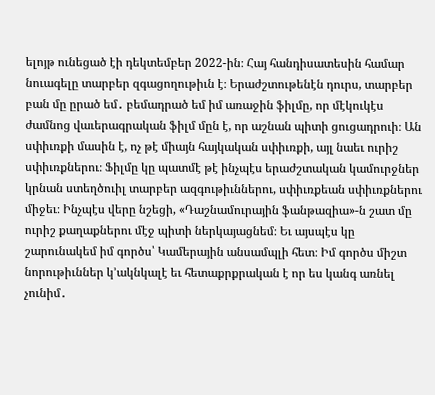ելոյթ ունեցած էի դեկտեմբեր 2022-ին։ Հայ հանդիսատեսին համար նուագելը տարբեր զգացողութիւն է։ Երաժշտութենէն դուրս, տարբեր բան մը ըրած եմ․ բեմադրած եմ իմ առաջին ֆիլմը, որ մէկուկէս ժամնոց վաւերագրական ֆիլմ մըն է, որ աշնան պիտի ցուցադրուի։ Ան սփիւռքի մասին է, ոչ թէ միայն հայկական սփիւռքի, այլ նաեւ ուրիշ սփիւռքներու։ Ֆիլմը կը պատմէ թէ ինչպէս երաժշտական կամուրջներ կրնան ստեղծուիլ տարբեր ազգութիւններու, սփիւռքեան սփիւռքներու միջեւ։ Ինչպէս վերը նշեցի, «Դաշնամուրային ֆանթազիա»-ն շատ մը ուրիշ քաղաքներու մէջ պիտի ներկայացնեմ։ Եւ այսպէս կը շարունակեմ իմ գործս՝ Կամերային անսամպլի հետ։ Իմ գործս միշտ նորութիւններ կ’ակնկալէ եւ հետաքրքրական է որ ես կանգ առնել չունիմ․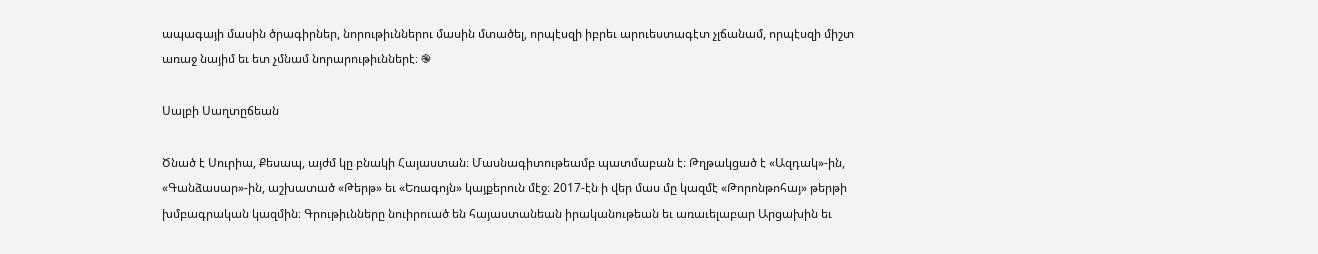ապագայի մասին ծրագիրներ, նորութիւններու մասին մտածել, որպէսզի իբրեւ արուեստագէտ չլճանամ, որպէսզի միշտ առաջ նայիմ եւ ետ չմնամ նորարութիւններէ։ ֎

Սալբի Սաղտըճեան

Ծնած է Սուրիա, Քեսապ, այժմ կը բնակի Հայաստան։ Մասնագիտութեամբ պատմաբան է։ Թղթակցած է «Ազդակ»-ին, «Գանձասար»-ին, աշխատած «Թերթ» եւ «Եռագոյն» կայքերուն մէջ։ 2017-էն ի վեր մաս մը կազմէ «Թորոնթոհայ» թերթի խմբագրական կազմին։ Գրութիւնները նուիրուած են հայաստանեան իրականութեան եւ առաւելաբար Արցախին եւ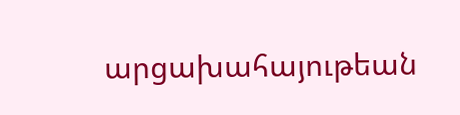արցախահայութեան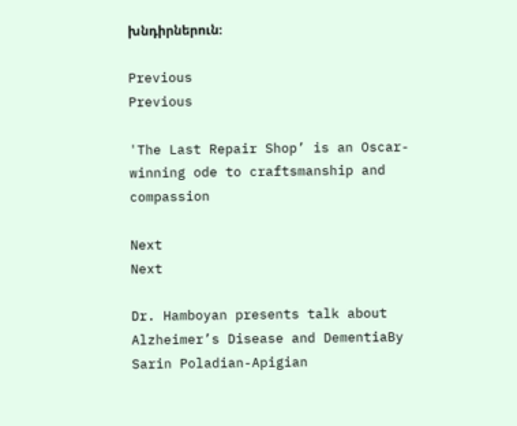խնդիրներուն։

Previous
Previous

'The Last Repair Shop’ is an Oscar-winning ode to craftsmanship and compassion

Next
Next

Dr. Hamboyan presents talk about Alzheimer’s Disease and DementiaBy Sarin Poladian-Apigian